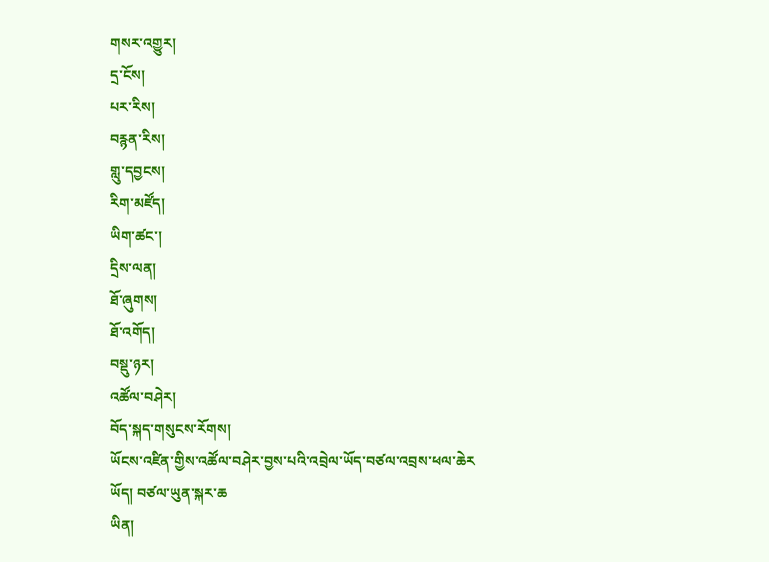གསར་འགྱུར།
དྲ་ངོས།
པར་རིས།
བརྙན་རིས།
གླུ་དབྱངས།
རིག་མཛོད།
ཡིག་ཚང་།
དྲིས་ལན།
ཐོ་ཞུགས།
ཐོ་འགོད།
བསྡུ་ཉར།
འཚོལ་བཤེར།
བོད་སྐད་གསུངས་རོགས།
ཡོངས་འཛིན་གྱིས་འཚོལ་བཤེར་བྱས་པའི་འབྲེལ་ཡོད་བཙལ་འབྲས་ཕལ་ཆེར
ཡོད། བཙལ་ཡུན་སྐར་ཆ
ཡིན།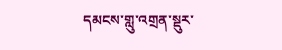དམངས་གླུ་འགྲན་སྡུར་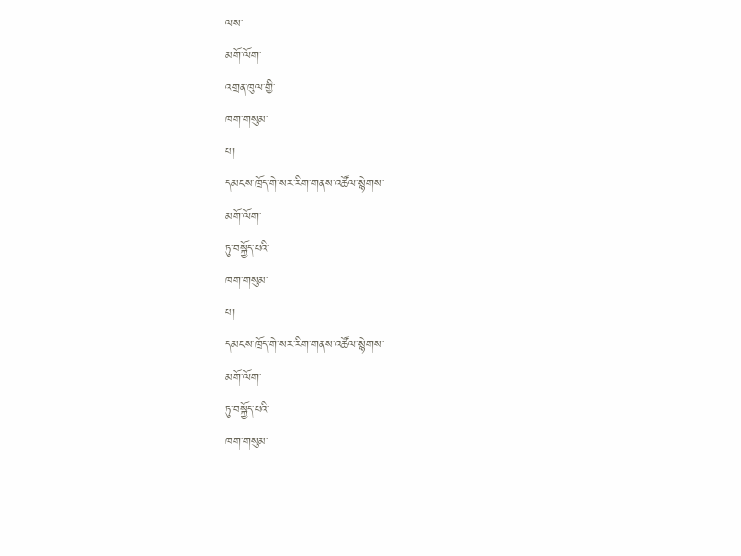ལས་
མགོ་ལོག་
འགྲན་ཁུལ་གྱི་
ཁག་གསུམ་
པ།
དམངས་ཁྲོད་གེ་སར་རིག་གནས་འཚོལ་སྙེགས་
མགོ་ལོག་
ཏུ་བསྐྱོད་པའི་
ཁག་གསུམ་
པ།
དམངས་ཁྲོད་གེ་སར་རིག་གནས་འཚོལ་སྙེགས་
མགོ་ལོག་
ཏུ་བསྐྱོད་པའི་
ཁག་གསུམ་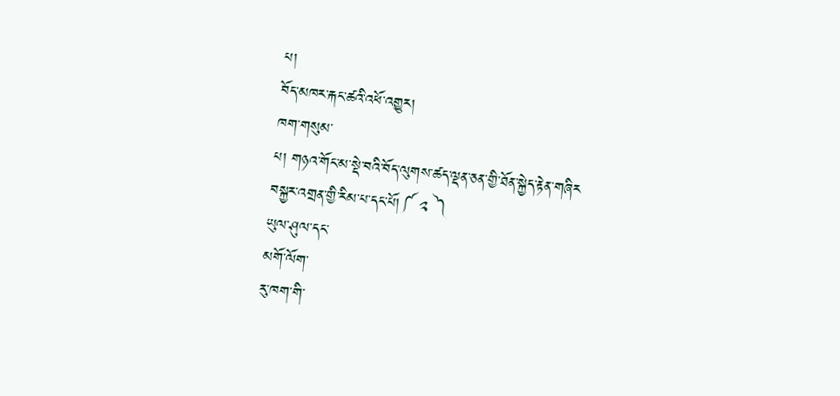པ།
བོད་མཁར་རྐང་ཚའི་འཕོ་འགྱུར།
ཁག་གསུམ་
པ། གཉའ་གོང་མ་སྡེ་བའི་བོད་ལུགས་ཚད་ལྡན་ཅན་གྱི་ཐོན་སྐྱེད་རྟེན་གཞིར
བསྐྱར་འགྲན་གྱི་རིམ་པ་དང་པོ།༼ ༢ ༽
ཡུལ་ཤུལ་དང་
མགོ་ལོག་
རུ་ཁག་གི་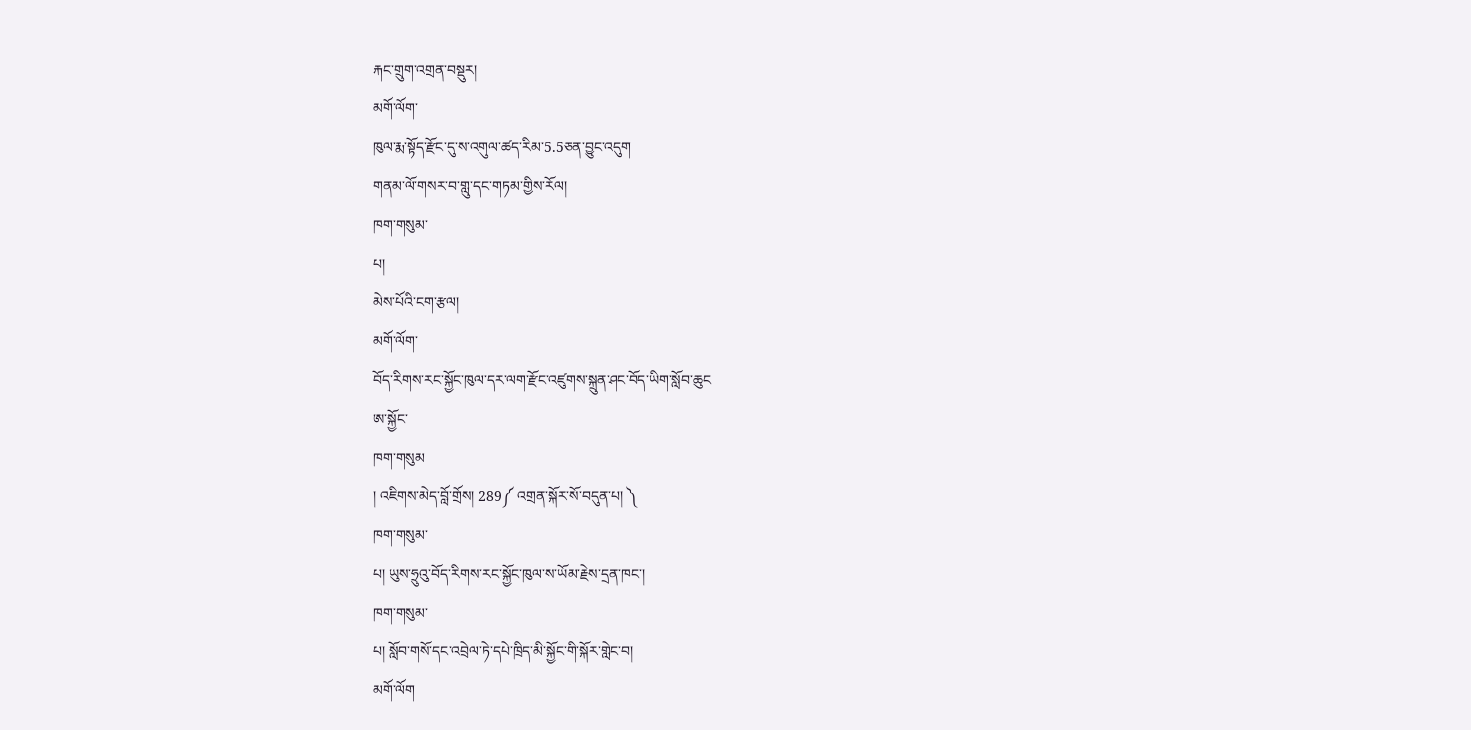རྐང་གྲུག་འགྲན་བསྡུར།
མགོ་ལོག་
ཁུལ་རྨ་སྟོད་རྫོང་དུ་ས་འགུལ་ཚད་རིམ་5.5ཅན་བྱུང་འདུག
གནམ་ལོ་གསར་བ་གླུ་དང་གཏམ་གྱིས་རོལ།
ཁག་གསུམ་
པ།
མེས་པོའི་ངག་རྩལ།
མགོ་ལོག་
བོད་རིགས་རང་སྐྱོང་ཁུལ་དར་ལག་རྫོང་འཛུགས་སྐྲུན་ཤང་བོད་ཡིག་སློབ་ཆུང
ཨ་སྐྱོང་
ཁག་གསུམ
། འཇིགས་མེད་བློ་གྲོས། 289༼ འགྲན་སྐོར་སོ་བདུན་པ། ༽
ཁག་གསུམ་
པ། ཡུས་ཧྲུའུ་བོད་རིགས་རང་སྐྱོང་ཁུལ་ས་ཡོམ་རྗེས་དྲན་ཁང་།
ཁག་གསུམ་
པ། སློབ་གསོ་དང་འབྲེལ་ཏེ་དཔེ་ཁྲིད་མི་སྐྱོང་གི་སྐོར་གླེང་བ།
མགོ་ལོག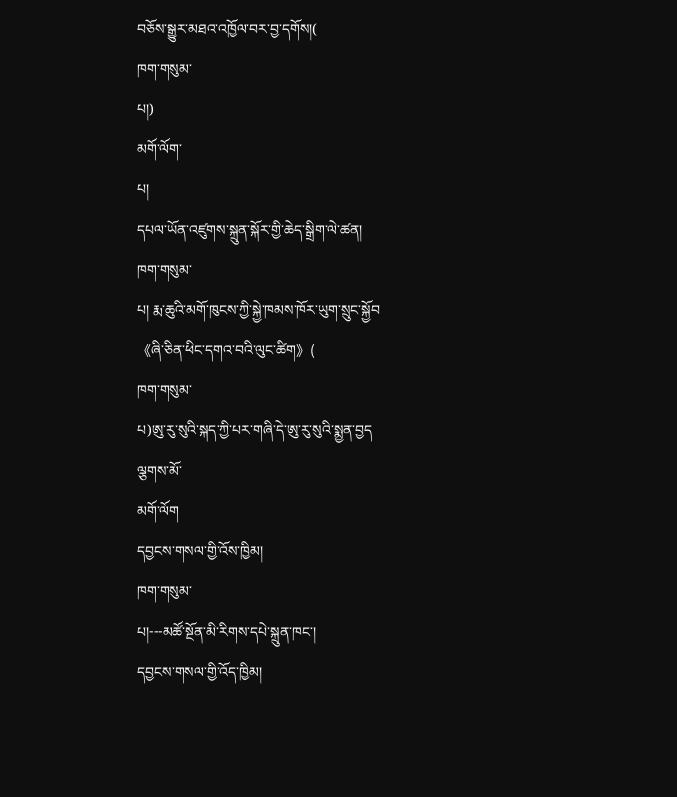བཅོས་སྒྱུར་མཐའ་འཁྱོལ་བར་བྱ་དགོས།(
ཁག་གསུམ་
པ།)
མགོ་ལོག་
པ།
དཔལ་ཡོན་འཛུགས་སྐྲུན་སྐོར་གྱི་ཆེད་སྒྲིག་ལེ་ཚན།
ཁག་གསུམ་
པ། རྨ་ཆུའི་མགོ་ཁུངས་ཀྱི་སྐྱེ་ཁམས་ཁོར་ཡུག་སྲུང་སྐྱོབ
《ཞི་ཅིན་ཕིང་དགའ་བའི་ལུང་ཚིག》(
ཁག་གསུམ་
པ)ཨུ་རུ་སུའི་སྐད་ཀྱི་པར་གཞི་དེ་ཨུ་རུ་སུའི་སྨྱན་བྱད
ལྕགས་མོ་
མགོ་ལོག
དབྱངས་གསལ་གྱི་འོས་ཁྱིམ།
ཁག་གསུམ་
པ།---མཚོ་སྔོན་མི་རིགས་དཔེ་སྐྲུན་ཁང་།
དབྱངས་གསལ་གྱི་འོད་ཁྱིམ།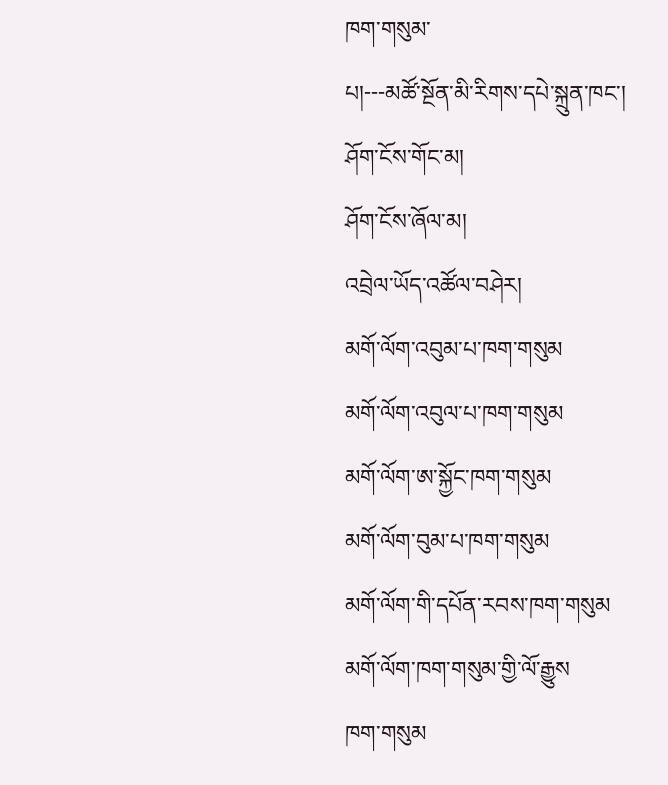ཁག་གསུམ་
པ།---མཚོ་སྔོན་མི་རིགས་དཔེ་སྐྲུན་ཁང་།
ཤོག་ངོས་གོང་མ།
ཤོག་ངོས་ཞོལ་མ།
འབྲེལ་ཡོད་འཚོལ་བཤེར།
མགོ་ལོག་འབུམ་པ་ཁག་གསུམ
མགོ་ལོག་འབུལ་པ་ཁག་གསུམ
མགོ་ལོག་ཨ་སྐྱོང་ཁག་གསུམ
མགོ་ལོག་བུམ་པ་ཁག་གསུམ
མགོ་ལོག་གི་དཔོན་རབས་ཁག་གསུམ
མགོ་ལོག་ཁག་གསུམ་གྱི་ལོ་རྒྱུས
ཁག་གསུམ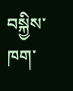བསྐྱིས་ཁག་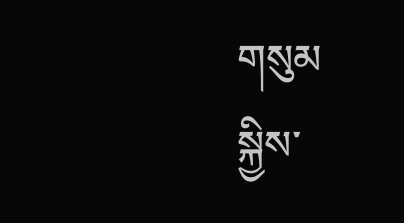གསུམ
སྐྱིས་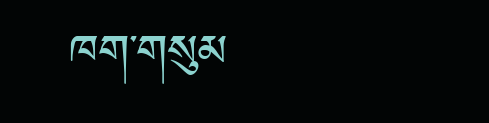ཁག་གསུམ